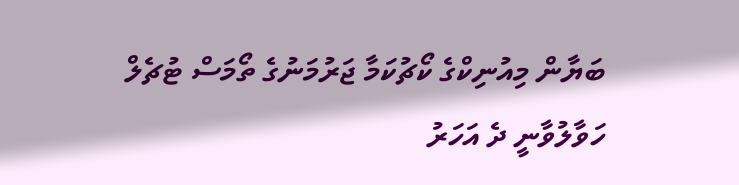ބަޔާން މިއުނިކްގެ ކޯޗުކަމާ ޖަރުމަނުގެ ތޯމަސް ޓުޗެލް ހަވާލުވާނީ ދެ އަހަރު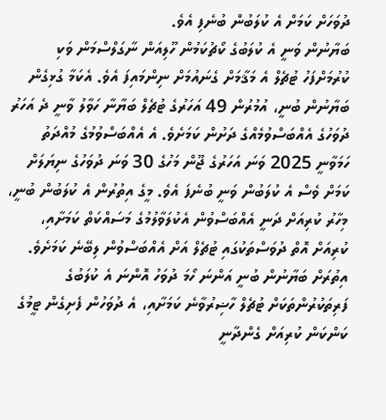ދުވަހަށް ކަމަށް އެ ކުލަބުން ބުނެފި އެވެ.
ބަޔާނުން ވަނީ އެ ކުލަބުގެ ކޯޗުކަމުން ހޫލިއަން ނާގަލްސްމަން ވަކި ކުރުމަށްފަހު ޓުޗެލް އެ މަޤާމަށް ގެނައުމަށް ނިންމައިފަ އެވެ. އެކަމާ ގުޅިގެން ބަޔާނުން ބުނީ، އުމުރުން 49 އަހަރުގެ ޓުޗެލް ބަޔާނާ ހަވާލު ވާނީ ދެ އަހަރު ދުވަހުގެ އެއްބަސްވުމެއްގެ ދަށުން ކަމަށެވެ. އެ އެއްބަސްވުމުގެ މުއްދަތު ހަމަވާނީ 2025 ވަނަ އަހަރުގެ ޖޫން މަހުގެ 30 ވަނަ ދުވަހުގެ ނިޔަލަށް ކަމަށް ވެސް އެ ކުލަބުން ވަނީ ބުނެފަ އެވެ. މީގެ އިތުރުން އެ ކުލަބުން ބުނީ، މިހާރު ކުރިއަށް ދަނީ އެއްބަސްވުން އެކުލަވާލުމުގެ މަސައްކަތް ކަމަށާއި، ކުރިއަށް އޮތް ދުވަސްތަކުގައި ޓުޗެލް އަށް އެއްބަސްވުން ލިބޭނެ ކަމަށެވެ. އިތުރަށް ބަޔާނުން ބުނީ އަންނަ ހޯމަ ދުވަހު އޮންނަ އެ ކުލަބުގެ ފަރިތަކުރުންތަކަށް ޓުޗެލް ހާޟިރުވާނެ ކަމަށާއި، އެ ދުވަހުން ފެށިގެން ޓީމުގެ ކަންކަން ކުރިއަށް ގެންދާނީ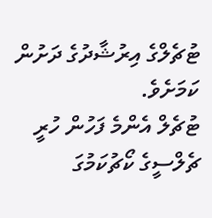ޓުޗެލްގެ އިރުޝާދުގެ ދަށުން ކަމަށެވެ.
ޓުޗެލް އެންމެ ފަހުން ހުރީ ޗެލްސީގެ ކޯޗުކަމުގަ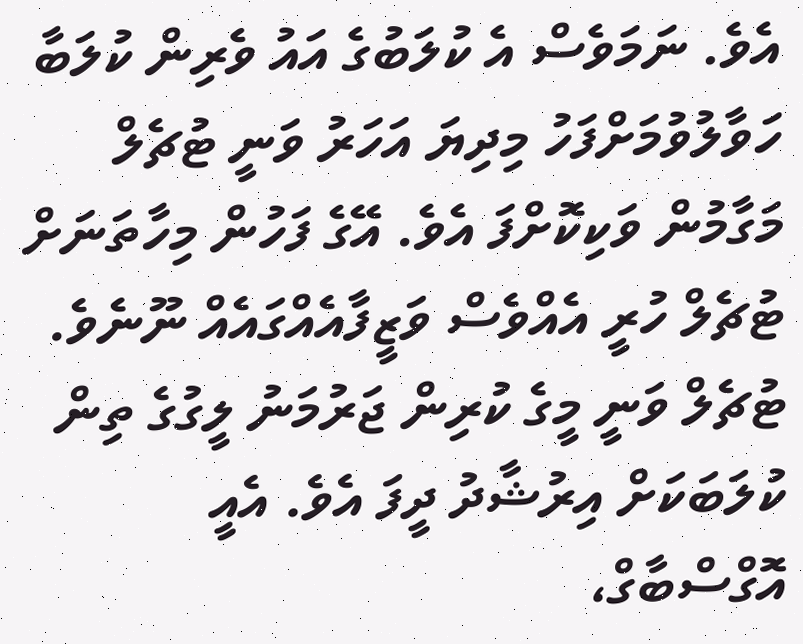އެވެ. ނަމަވެސް އެ ކުލަބުގެ އައު ވެރިން ކުލަބާ ހަވާލުވުމަށްފަހު މިދިޔަ އަހަރު ވަނީ ޓުޗެލް މަގާމުން ވަކިކޮށްފަ އެވެ. އޭގެ ފަހުން މިހާތަނަށް ޓުޗެލް ހުރީ އެއްވެސް ވަޒީފާއެއްގައެއް ނޫނެވެ. ޓުޗެލް ވަނީ މީގެ ކުރިން ޖަރުމަނު ލީގުގެ ތިން ކުލަބަކަށް އިރުޝާދު ދީފަ އެވެ. އެއީ އޮގްސްބާގް،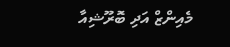މެއިންޒް އަދި ބޮރޫޝިއާ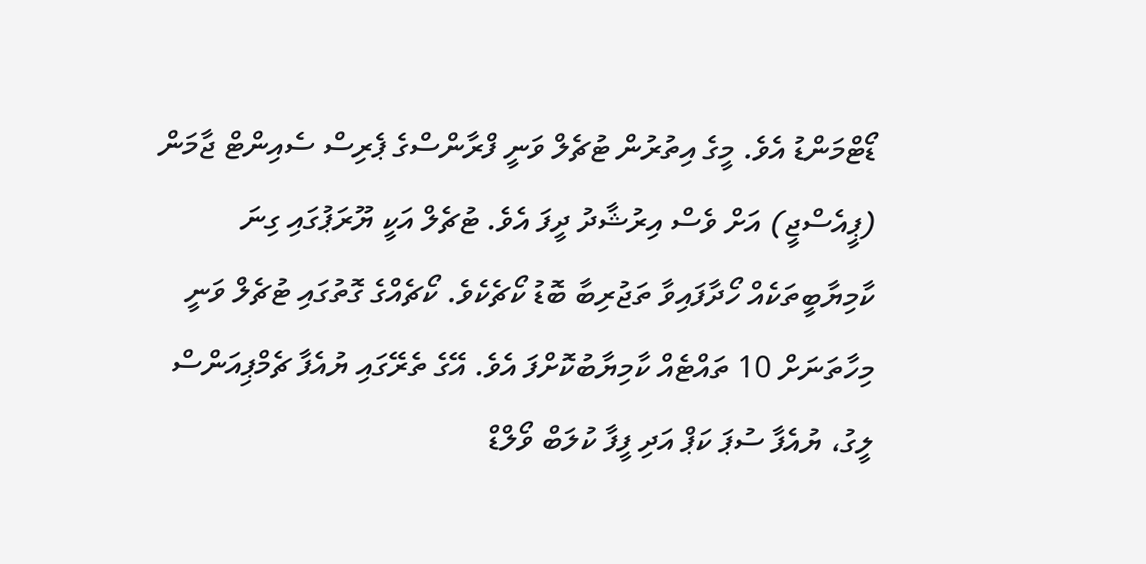ޑޯޓްމަންޑު އެވެ. މީގެ އިތުރުން ޓުޗެލް ވަނީ ފްރާންސްގެ ޕެރިސް ސެއިންޓް ޖާމަން (ޕީއެސްޖީ) އަށް ވެސް އިރުޝާދު ދީފަ އެވެ. ޓުޗެލް އަކީ ޔޫރަޕުގައި ގިނަ ކާމިޔާބީތަކެއް ހޯދާފައިވާ ތަޖުރިބާ ބޮޑު ކޯޗެކެވެ. ކޯޗެއްގެ ގޮތުގައި ޓުޗެލް ވަނީ މިހާތަނަށް 10 ތައްޓެއް ކާމިޔާބުކޮށްފަ އެވެ. އޭގެ ތެރޭގައި ޔުއެފާ ޗެމްޕިއަންސް ލީގު، ޔުއެފާ ސުޕަ ކަޕް އަދި ފީފާ ކުލަބް ވޯލްޑް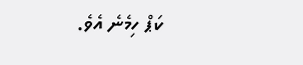ކަޕް ހިމެނެ އެވެ.